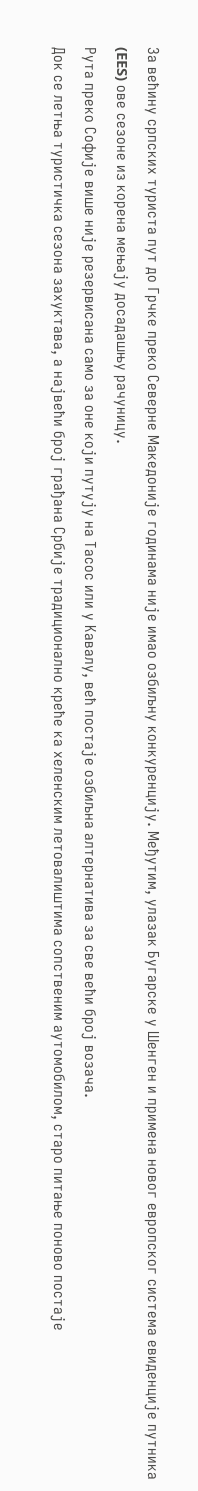За већину српских туриста пут до Грчке преко Северне Македоније годинама није имао озбиљну конкуренцију. Међутим, улазак Бугарске у Шенген и примена новог европског система евиденције путника (EES) ове сезоне из корена мењају досадашњу рачуницу.
Рута преко Софије више није резервисана само за оне који путују на Тасос или у Кавалу, већ постаје озбиљна алтернатива за све већи број возача.
Док се летња туристичка сезона захуктава, а највећи број грађана Србије традиционално креће ка хеленским летовалиштима сопственим аутомобилом, старо питање поново постаје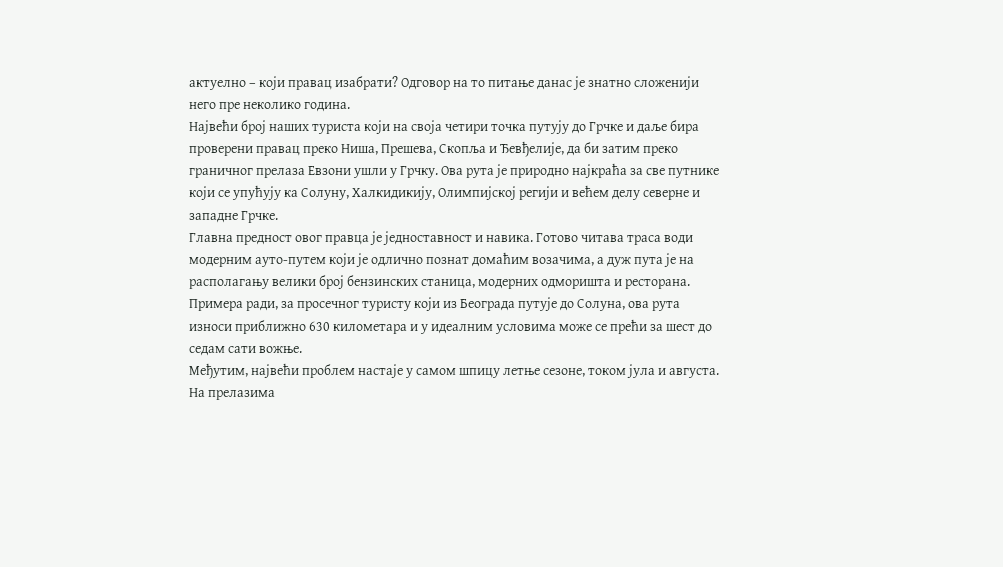актуелно – који правац изабрати? Одговор на то питање данас је знатно сложенији него пре неколико година.
Највећи број наших туриста који на своја четири точка путују до Грчке и даље бира проверени правац преко Ниша, Прешева, Скопља и Ђевђелије, да би затим преко граничног прелаза Евзони ушли у Грчку. Ова рута је природно најкраћа за све путнике који се упућују ка Солуну, Халкидикију, Олимпијској регији и већем делу северне и западне Грчке.
Главна предност овог правца је једноставност и навика. Готово читава траса води модерним ауто-путем који је одлично познат домаћим возачима, а дуж пута је на располагању велики број бензинских станица, модерних одморишта и ресторана. Примера ради, за просечног туристу који из Београда путује до Солуна, ова рута износи приближно 630 километара и у идеалним условима може се прећи за шест до седам сати вожње.
Међутим, највећи проблем настаје у самом шпицу летње сезоне, током јула и августа. На прелазима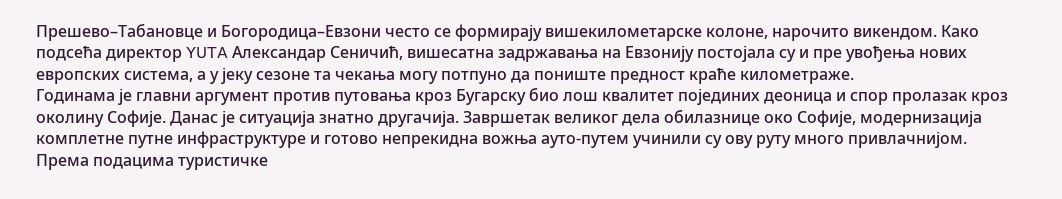Прешево–Табановце и Богородица–Евзони често се формирају вишекилометарске колоне, нарочито викендом. Како подсећа директор YUTA Александар Сеничић, вишесатна задржавања на Евзонију постојала су и пре увођења нових европских система, а у јеку сезоне та чекања могу потпуно да пониште предност краће километраже.
Годинама је главни аргумент против путовања кроз Бугарску био лош квалитет појединих деоница и спор пролазак кроз околину Софије. Данас је ситуација знатно другачија. Завршетак великог дела обилазнице око Софије, модернизација комплетне путне инфраструктуре и готово непрекидна вожња ауто-путем учинили су ову руту много привлачнијом. Према подацима туристичке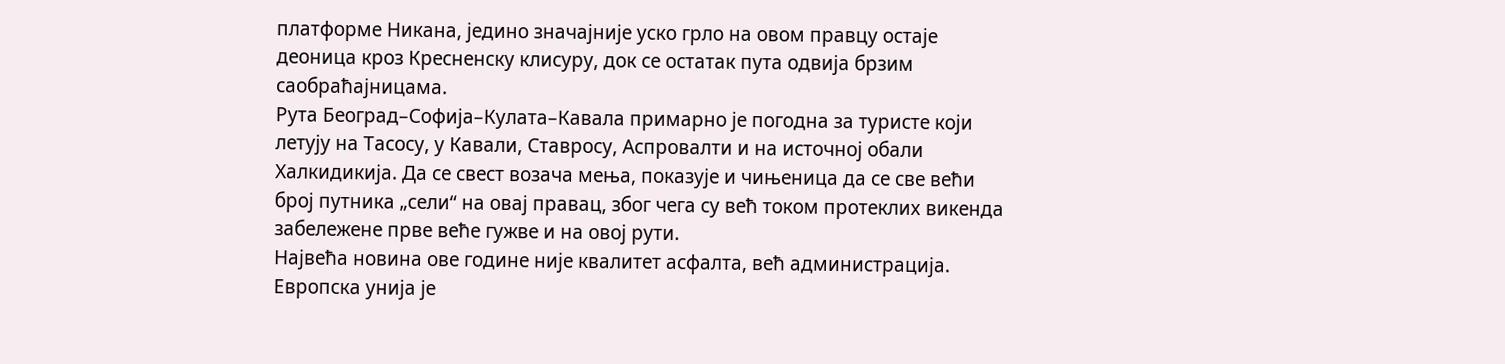платформе Никана, једино значајније уско грло на овом правцу остаје деоница кроз Кресненску клисуру, док се остатак пута одвија брзим саобраћајницама.
Рута Београд–Софија–Кулата–Кавала примарно је погодна за туристе који летују на Тасосу, у Кавали, Ставросу, Аспровалти и на источној обали Халкидикија. Да се свест возача мења, показује и чињеница да се све већи број путника „сели“ на овај правац, због чега су већ током протеклих викенда забележене прве веће гужве и на овој рути.
Највећа новина ове године није квалитет асфалта, већ администрација. Европска унија је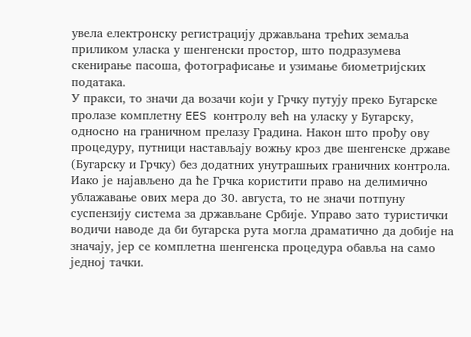увела електронску регистрацију држављана трећих земаља приликом уласка у шенгенски простор, што подразумева скенирање пасоша, фотографисање и узимање биометријских података.
У пракси, то значи да возачи који у Грчку путују преко Бугарске пролазе комплетну EES контролу већ на уласку у Бугарску, односно на граничном прелазу Градина. Након што прођу ову процедуру, путници настављају вожњу кроз две шенгенске државе (Бугарску и Грчку) без додатних унутрашњих граничних контрола. Иако је најављено да ће Грчка користити право на делимично ублажавање ових мера до 30. августа, то не значи потпуну суспензију система за држављане Србије. Управо зато туристички водичи наводе да би бугарска рута могла драматично да добије на значају, јер се комплетна шенгенска процедура обавља на само једној тачки.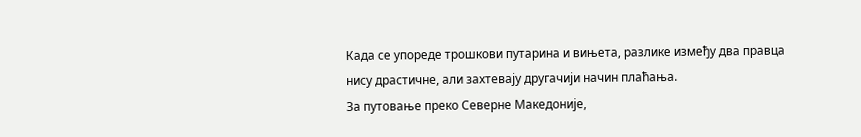Када се упореде трошкови путарина и вињета, разлике између два правца нису драстичне, али захтевају другачији начин плаћања.
За путовање преко Северне Македоније,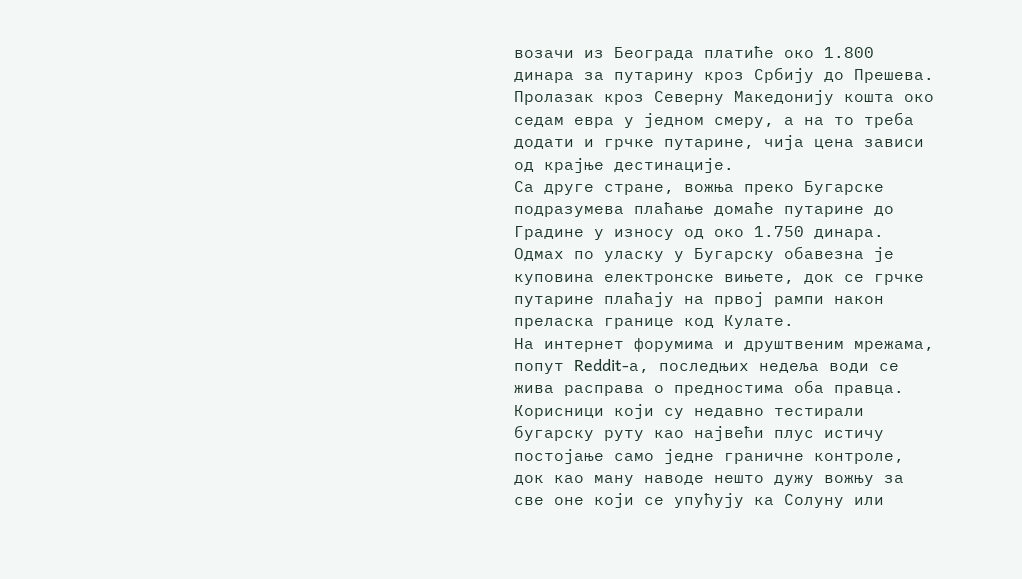возачи из Београда платиће око 1.800 динара за путарину кроз Србију до Прешева. Пролазак кроз Северну Македонију кошта око седам евра у једном смеру, а на то треба додати и грчке путарине, чија цена зависи од крајње дестинације.
Са друге стране, вожња преко Бугарске подразумева плаћање домаће путарине до Градине у износу од око 1.750 динара. Одмах по уласку у Бугарску обавезна је куповина електронске вињете, док се грчке путарине плаћају на првој рампи након преласка границе код Кулате.
На интернет форумима и друштвеним мрежама, попут Reddit-а, последњих недеља води се жива расправа о предностима оба правца. Корисници који су недавно тестирали бугарску руту као највећи плус истичу постојање само једне граничне контроле, док као ману наводе нешто дужу вожњу за све оне који се упућују ка Солуну или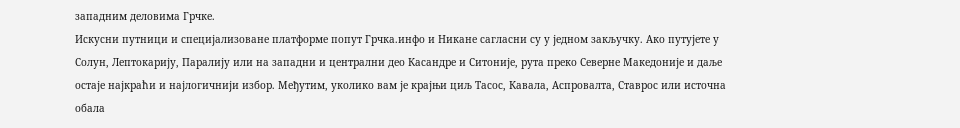западним деловима Грчке.
Искусни путници и специјализоване платформе попут Грчка.инфо и Никане сагласни су у једном закључку. Ако путујете у Солун, Лептокарију, Паралију или на западни и централни део Касандре и Ситоније, рута преко Северне Македоније и даље остаје најкраћи и најлогичнији избор. Међутим, уколико вам је крајњи циљ Тасос, Кавала, Аспровалта, Ставрос или источна обала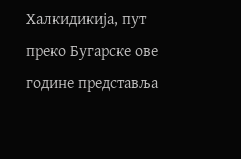Халкидикија, пут преко Бугарске ове године представља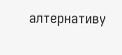алтернативу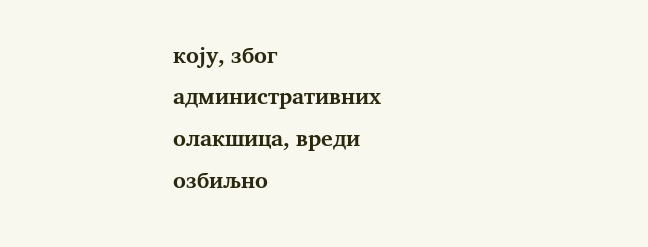коју, због административних олакшица, вреди озбиљно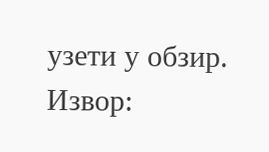узети у обзир.
Извор: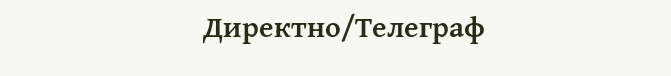Директно/Телеграф